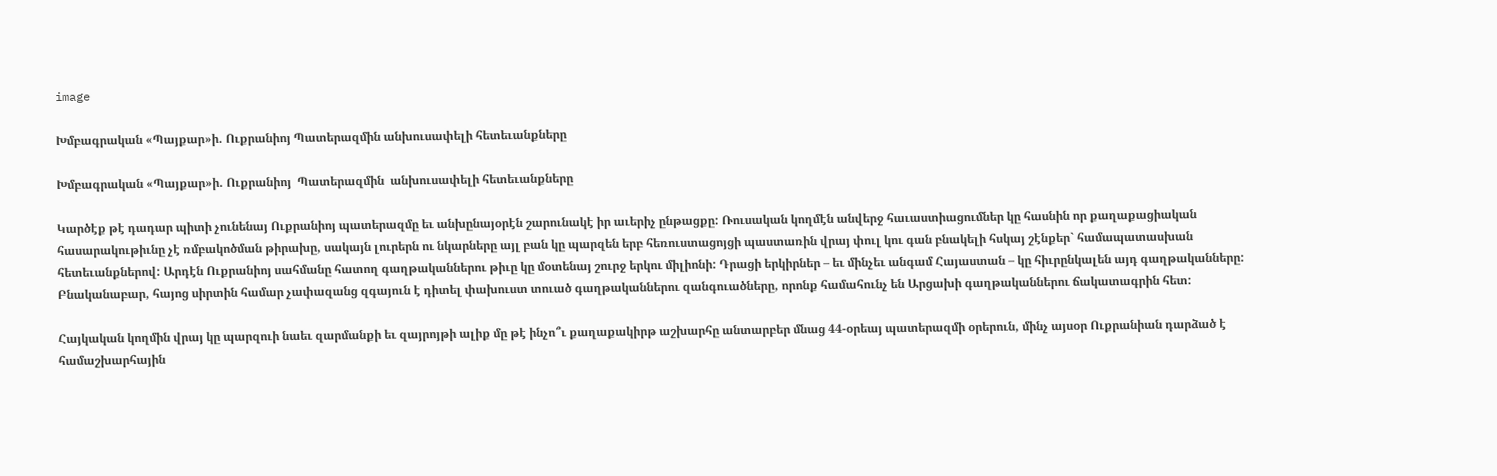image

Խմբագրական «Պայքար»ի. Ուքրանիոյ Պատերազմին անխուսափելի հետեւանքները

Խմբագրական «Պայքար»ի. Ուքրանիոյ  Պատերազմին  անխուսափելի հետեւանքները

Կարծէք թէ դադար պիտի չունենայ Ուքրանիոյ պատերազմը եւ անխընայօրէն շարունակէ իր աւերիչ ընթացքը: Ռուսական կողմէն անվերջ հաւաստիացումներ կը հասնին որ քաղաքացիական հասարակութիւնը չէ ռմբակոծման թիրախը, սակայն լուրերն ու նկարները այլ բան կը պարզեն երբ հեռուստացոյցի պաստառին վրայ փուլ կու գան բնակելի հսկայ շէնքեր` համապատասխան հետեւանքներով: Արդէն Ուքրանիոյ սահմանը հատող գաղթականներու թիւը կը մօտենայ շուրջ երկու միլիոնի: Դրացի երկիրներ – եւ մինչեւ անգամ Հայաստան – կը հիւրընկալեն այդ գաղթականները: Բնականաբար, հայոց սիրտին համար չափազանց զգայուն է դիտել փախուստ տուած գաղթականներու զանգուածները, որոնք համահունչ են Արցախի գաղթականներու ճակատագրին հետ:

Հայկական կողմին վրայ կը պարզուի նաեւ զարմանքի եւ զայրոյթի ալիք մը թէ ինչո՞ւ քաղաքակիրթ աշխարհը անտարբեր մնաց 44-օրեայ պատերազմի օրերուն, մինչ այսօր Ուքրանիան դարձած է համաշխարհային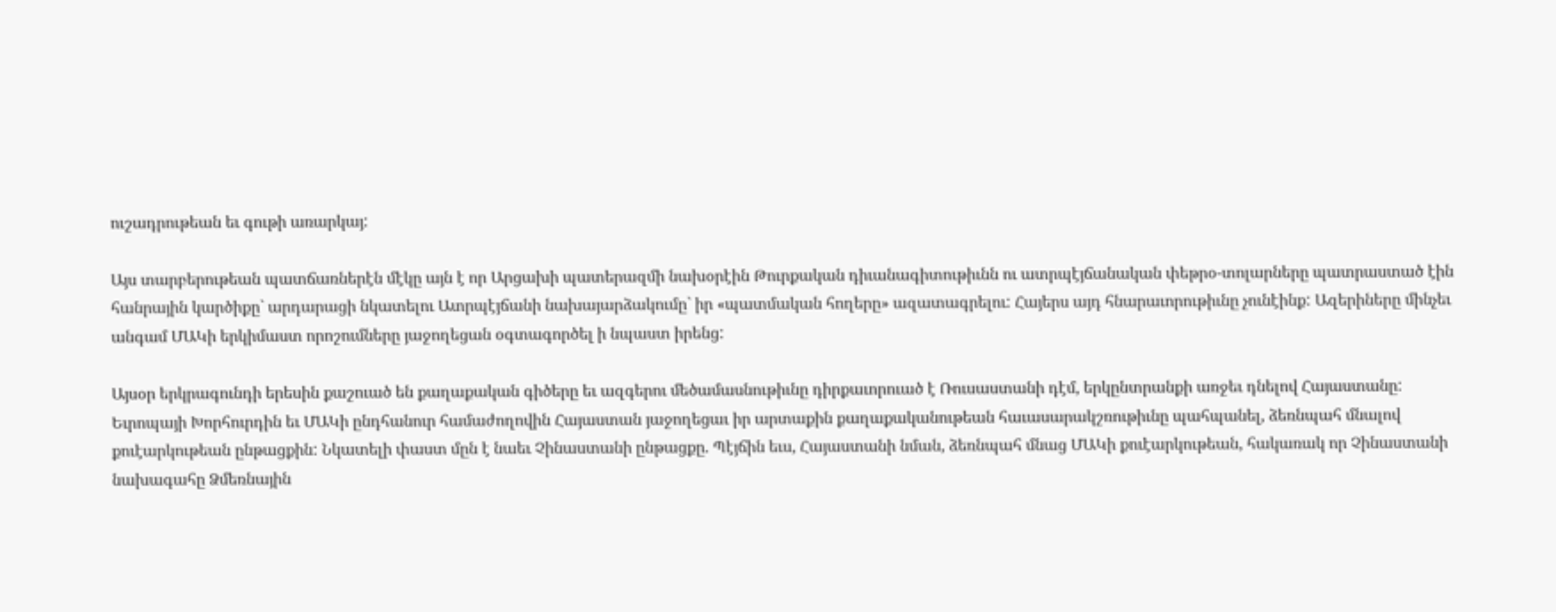ուշադրութեան եւ գութի առարկայ:

Այս տարբերութեան պատճառներէն մէկը այն է որ Արցախի պատերազմի նախօրէին Թուրքական դիւանագիտութիւնն ու ատրպէյճանական փեթրօ-տոլարները պատրաստած էին հանրային կարծիքը` արդարացի նկատելու Ատրպէյճանի նախայարձակումը` իր «պատմական հողերը» ազատագրելու: Հայերս այդ հնարաւորութիւնը չունէինք: Ազերիները մինչեւ անգամ ՄԱԿի երկիմաստ որոշումները յաջողեցան օգտագործել ի նպաստ իրենց:

Այսօր երկրագունդի երեսին քաշուած են քաղաքական գիծերը եւ ազգերու մեծամասնութիւնը դիրքաւորուած է Ռուսաստանի դէմ, երկընտրանքի առջեւ դնելով Հայաստանը: Եւրոպայի Խորհուրդին եւ ՄԱԿի ընդհանուր համաժողովին Հայաստան յաջողեցաւ իր արտաքին քաղաքականութեան հաւասարակշռութիւնը պահպանել, ձեռնպահ մնալով քուէարկութեան ընթացքին: Նկատելի փաստ մըն է նաեւ Չինաստանի ընթացքը. Պէյճին եւս, Հայաստանի նման, ձեռնպահ մնաց ՄԱԿի քուէարկութեան, հակառակ որ Չինաստանի նախագահը Ձմեռնային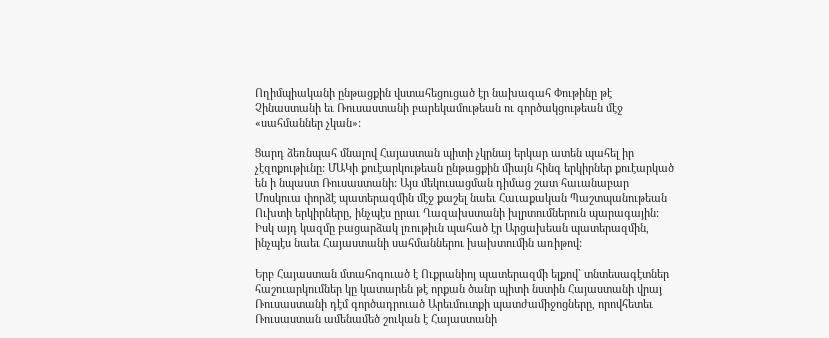Ողիմպիականի ընթացքին վստահեցուցած էր նախագահ Փութինը թէ Չինաստանի եւ Ռուսաստանի բարեկամութեան ու գործակցութեան մէջ «սահմաններ չկան»:

Ցարդ ձեռնպահ մնալով Հայաստան պիտի չկրնայ երկար ատեն պահել իր չէզոքութիւնը: ՄԱԿի քուէարկութեան ընթացքին միայն հինգ երկիրներ քուէարկած են ի նպաստ Ռուսաստանի: Այս մեկուսացման դիմաց շատ հաւանաբար Մոսկուա փորձէ պատերազմին մէջ քաշել նաեւ Հաւաքական Պաշտպանութեան Ուխտի երկիրները, ինչպէս ըրաւ Ղազախստանի խլրտումներուն պարագային: Իսկ այդ կազմը բացարձակ լռութիւն պահած էր Արցախեան պատերազմին, ինչպէս նաեւ Հայաստանի սահմաններու խախտումին առիթով:

Երբ Հայաստան մտահոգուած է Ուքրանիոյ պատերազմի ելքով` տնտեսագէտներ հաշուարկումներ կը կատարեն թէ որքան ծանր պիտի նստին Հայաստանի վրայ Ռուսաստանի դէմ գործադրուած Արեւմուտքի պատժամիջոցները, որովհետեւ Ռուսաստան ամենամեծ շուկան է Հայաստանի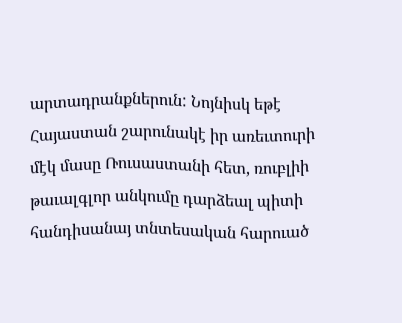արտադրանքներուն: Նոյնիսկ եթէ Հայաստան շարունակէ իր առեւտուրի մէկ մասը Ռուսաստանի հետ, ռուբլիի թաւալգլոր անկումը դարձեալ պիտի հանդիսանայ տնտեսական հարուած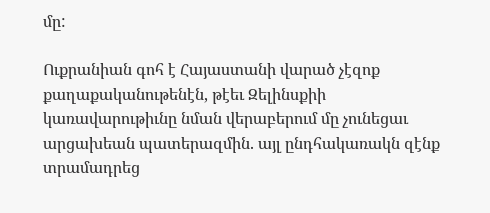մը:

Ուքրանիան գոհ է Հայաստանի վարած չէզոք քաղաքականութենէն, թէեւ Զելինսքիի կառավարութիւնը նման վերաբերում մը չունեցաւ արցախեան պատերազմին. այլ ընդհակառակն զէնք տրամադրեց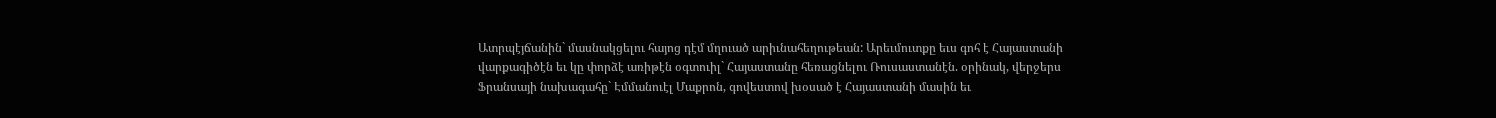Ատրպէյճանին` մասնակցելու հայոց դէմ մղուած արիւնահեղութեան: Արեւմուտքը եւս գոհ է Հայաստանի վարքագիծէն եւ կը փորձէ առիթէն օգտուիլ` Հայաստանը հեռացնելու Ռուսաստանէն. օրինակ, վերջերս Ֆրանսայի նախագահը` Էմմանուէլ Մաքրոն, գովեստով խօսած է Հայաստանի մասին եւ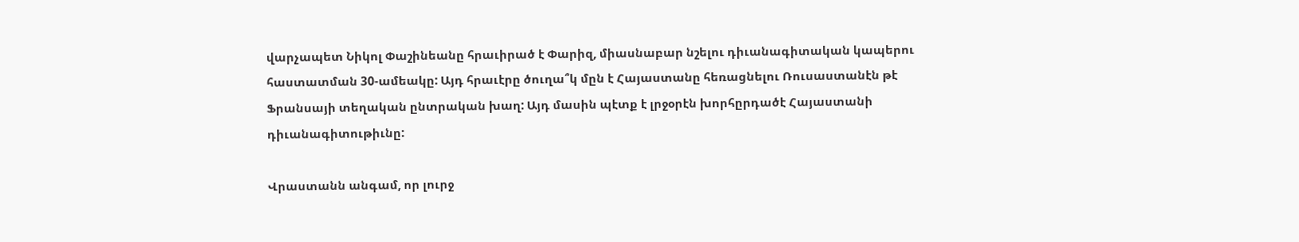վարչապետ Նիկոլ Փաշինեանը հրաւիրած է Փարիզ, միասնաբար նշելու դիւանագիտական կապերու հաստատման 30-ամեակը: Այդ հրաւէրը ծուղա՞կ մըն է Հայաստանը հեռացնելու Ռուսաստանէն թէ Ֆրանսայի տեղական ընտրական խաղ: Այդ մասին պէտք է լրջօրէն խորհըրդածէ Հայաստանի դիւանագիտութիւնը:

Վրաստանն անգամ, որ լուրջ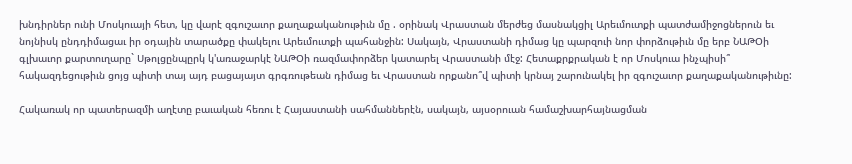խնդիրներ ունի Մոսկուայի հետ, կը վարէ զգուշաւոր քաղաքականութիւն մը . օրինակ Վրաստան մերժեց մասնակցիլ Արեւմուտքի պատժամիջոցներուն եւ նոյնիսկ ընդդիմացաւ իր օդային տարածքը փակելու Արեւմուտքի պահանջին: Սակայն, Վրաստանի դիմաց կը պարզուի նոր փորձութիւն մը երբ ՆԱԹՕի գլխաւոր քարտուղարը` Սթոլցընպըրկ կ'առաջարկէ ՆԱԹՕի ռազմափորձեր կատարել Վրաստանի մէջ: Հետաքրքրական է որ Մոսկուա ինչպիսի՞ հակազդեցութիւն ցոյց պիտի տայ այդ բացայայտ գրգռութեան դիմաց եւ Վրաստան որքանո՞վ պիտի կրնայ շարունակել իր զգուշաւոր քաղաքականութիւնը:

Հակառակ որ պատերազմի աղէտը բաւական հեռու է Հայաստանի սահմաններէն, սակայն, այսօրուան համաշխարհայնացման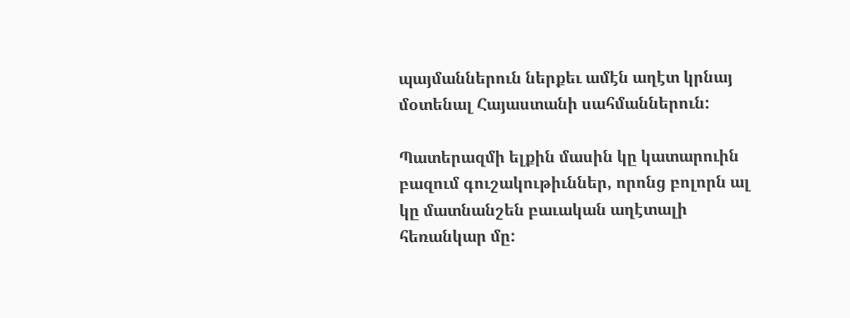պայմաններուն ներքեւ ամէն աղէտ կրնայ մօտենալ Հայաստանի սահմաններուն:

Պատերազմի ելքին մասին կը կատարուին բազում գուշակութիւններ, որոնց բոլորն ալ կը մատնանշեն բաւական աղէտալի հեռանկար մը: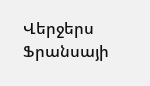Վերջերս Ֆրանսայի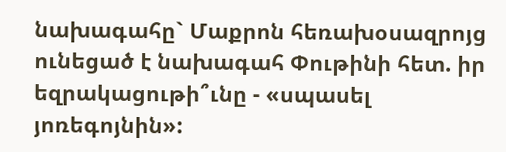նախագահը` Մաքրոն հեռախօսազրոյց ունեցած է նախագահ Փութինի հետ. իր եզրակացութի՞ւնը - «սպասել յոռեգոյնին»: